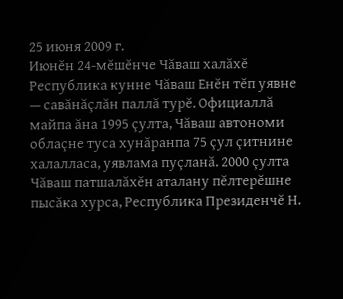25 июня 2009 г.
Июнĕн 24-мĕшĕнче Чăваш халăхĕ Республика кунне Чăваш Енĕн тĕп уявне — савăнăçлăн паллă турĕ. Официаллă майпа ăна 1995 çулта, Чăваш автономи облаçне туса хунăранпа 75 çул çитнине халалласа, уявлама пуçланă. 2000 çулта Чăваш патшалăхĕн аталану пĕлтерĕшне пысăка хурса, Республика Президенчĕ Н.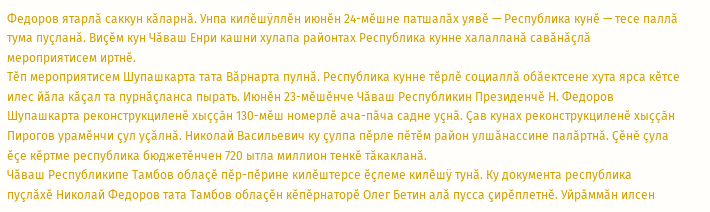Федоров ятарлă саккун кăларнă. Унпа килĕшÿллĕн июнĕн 24-мĕшне патшалăх уявĕ — Республика кунĕ — тесе паллă тума пуçланă. Виçĕм кун Чăваш Енри кашни хулапа районтах Республика кунне халалланă савăнăçлă мероприятисем иртнĕ.
Тĕп мероприятисем Шупашкарта тата Вăрнарта пулнă. Республика кунне тĕрлĕ социаллă обăектсене хута ярса кĕтсе илес йăла кăçал та пурнăçланса пырать. Июнĕн 23-мĕшĕнче Чăваш Республикин Президенчĕ Н. Федоров Шупашкарта реконструкциленĕ хыççăн 130-мĕш номерлĕ ача-пăча садне уçнă. Çав кунах реконструкциленĕ хыççăн Пирогов урамĕнчи çул уçăлнă. Николай Васильевич ку çулпа пĕрле пĕтĕм район улшăнассине палăртнă. Çĕнĕ çула ĕçе кĕртме республика бюджетĕнчен 720 ытла миллион тенкĕ тăкакланă.
Чăваш Республикипе Тамбов облаçĕ пĕр-пĕрине килĕштерсе ĕçлеме килĕшÿ тунă. Ку документа республика пуçлăхĕ Николай Федоров тата Тамбов облаçĕн кĕпĕрнаторĕ Олег Бетин алă пусса çирĕплетнĕ. Уйрăммăн илсен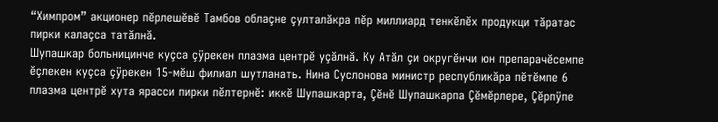“Химпром” акционер пĕрлешĕвĕ Тамбов облаçне çулталăкра пĕр миллиард тенкĕлĕх продукци тăратас пирки калаçса татăлнă.
Шупашкар больницинче куçса çÿрекен плазма центрĕ уçăлнă. Ку Атăл çи округĕнчи юн препарачĕсемпе ĕçлекен куçса çÿрекен 15-мĕш филиал шутланать. Нина Суслонова министр республикăра пĕтĕмпе 6 плазма центрĕ хута ярасси пирки пĕлтернĕ: иккĕ Шупашкарта, Çĕнĕ Шупашкарпа Çĕмĕрлере, Çĕрпÿпе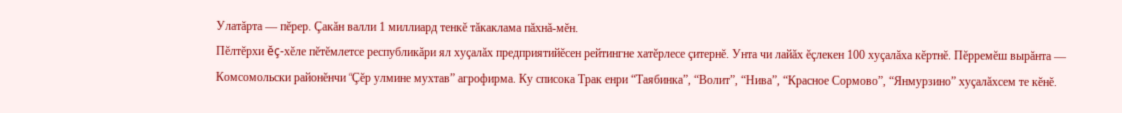Улатăрта — пĕрер. Çакăн валли 1 миллиард тенкĕ тăкаклама пăхнă-мĕн.
Пĕлтĕрхи ĕç-хĕле пĕтĕмлетсе республикăри ял хуçалăх предприятийĕсен рейтингне хатĕрлесе çитернĕ. Унта чи лайăх ĕçлекен 100 хуçалăха кĕртнĕ. Пĕрремĕш вырăнта — Комсомольски районĕнчи “Çĕр улмине мухтав” агрофирма. Ку списока Трак енри “Таябинка”, “Волит”, “Нива”, “Красное Сормово”, “Янмурзино” хуçалăхсем те кĕнĕ.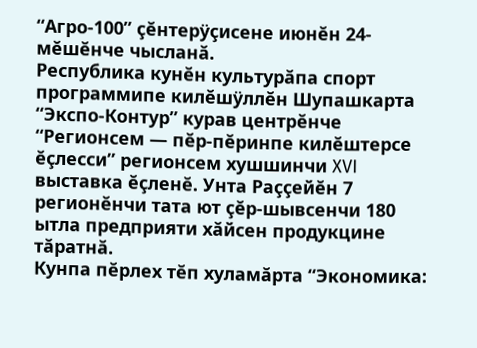“Агро-100” çĕнтерÿçисене июнĕн 24-мĕшĕнче чысланă.
Республика кунĕн культурăпа спорт программипе килĕшÿллĕн Шупашкарта “Экспо-Контур” курав центрĕнче “Регионсем — пĕр-пĕринпе килĕштерсе ĕçлесси” регионсем хушшинчи XVI выставка ĕçленĕ. Унта Раççейĕн 7 регионĕнчи тата ют çĕр-шывсенчи 180 ытла предприяти хăйсен продукцине тăратнă.
Кунпа пĕрлех тĕп хуламăрта “Экономика: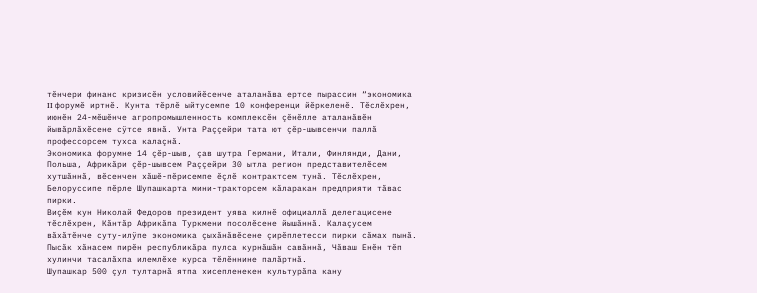тĕнчери финанс кризисĕн условийĕсенче аталанăва ертсе пырассин “экономика II форумĕ иртнĕ. Кунта тĕрлĕ ыйтусемпе 10 конференци йĕркеленĕ. Тĕслĕхрен, июнĕн 24-мĕшĕнче агропромышленность комплексĕн çĕнĕлле аталанăвĕн йывăрлăхĕсене сÿтсе явнă. Унта Раççейри тата ют çĕр-шывсенчи паллă профессорсем тухса калаçнă.
Экономика форумне 14 çĕр-шыв, çав шутра Германи, Итали, Финлянди, Дани, Польша, Африкăри çĕр-шывсем Раççейри 30 ытла регион представителĕсем хутшăннă, вĕсенчен хăшĕ-пĕрисемпе ĕçлĕ контрактсем тунă. Тĕслĕхрен, Белоруссипе пĕрле Шупашкарта мини-тракторсем кăларакан предприяти тăвас пирки.
Виçĕм кун Николай Федоров президент уява килнĕ официаллă делегацисене тĕслĕхрен, Кăнтăр Африкăпа Туркмени посолĕсене йышăннă. Калаçусем вăхăтĕнче суту-илÿпе экономика çыхăнăвĕсене çирĕплетесси пирки сăмах пынă. Пысăк хăнасем пирĕн республикăра пулса курнăшăн савăннă, Чăваш Енĕн тĕп хулинчи тасалăхпа илемлĕхе курса тĕлĕннине палăртнă.
Шупашкар 500 çул тултарнă ятпа хисепленекен культурăпа кану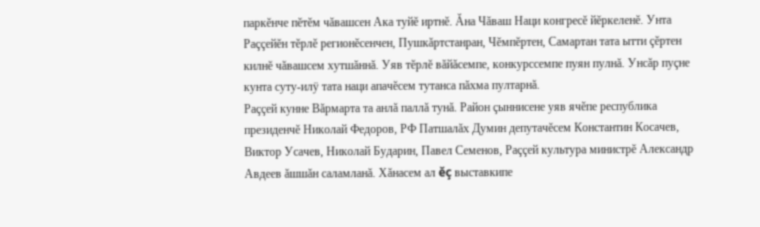паркĕнче пĕтĕм чăвашсен Ака туйĕ иртнĕ. Ăна Чăваш Наци конгресĕ йĕркеленĕ. Унта Раççейĕн тĕрлĕ регионĕсенчен, Пушкăртстанран, Чĕмпĕртен, Самартан тата ытти çĕртен килнĕ чăвашсем хутшăннă. Уяв тĕрлĕ вăйăсемпе, конкурссемпе пуян пулнă. Унсăр пуçне кунта суту-илÿ тата наци апачĕсем тутанса пăхма пултарнă.
Раççей кунне Вăрмарта та анлă паллă тунă. Район çыннисене уяв ячĕпе республика президенчĕ Николай Федоров, РФ Патшалăх Думин депутачĕсем Константин Косачев, Виктор Усачев, Николай Бударин, Павел Семенов, Раççей культура министрĕ Александр Авдеев ăшшăн саламланă. Хăнасем ал ĕç выставкипе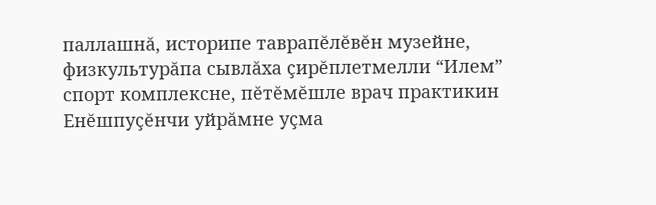паллашнă, историпе таврапĕлĕвĕн музейне, физкультурăпа сывлăха çирĕплетмелли “Илем” спорт комплексне, пĕтĕмĕшле врач практикин Енĕшпуçĕнчи уйрăмне уçма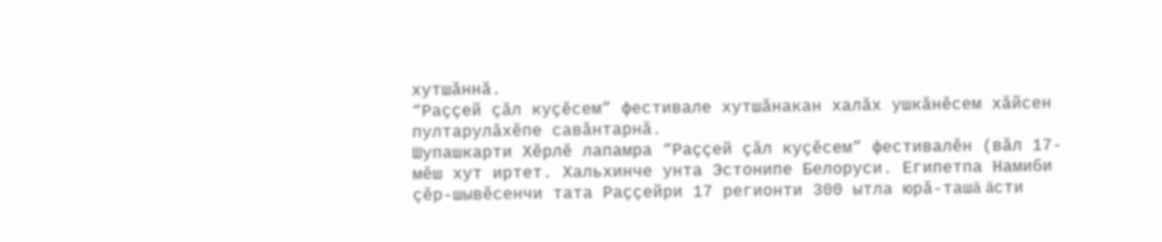хутшăннă.
“Раççей çăл куçĕсем” фестивале хутшăнакан халăх ушкăнĕсем хăйсен пултарулăхĕпе савăнтарнă.
Шупашкарти Хĕрлĕ лапамра “Раççей çăл куçĕсем” фестивалĕн (вăл 17-мĕш хут иртет. Хальхинче унта Эстонипе Белоруси. Египетпа Намиби çĕр-шывĕсенчи тата Раççейри 17 регионти 300 ытла юрă-ташă ăсти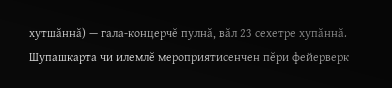хутшăннă) — гала-концерчĕ пулнă, вăл 23 сехетре хупăннă.
Шупашкарта чи илемлĕ мероприятисенчен пĕри фейерверк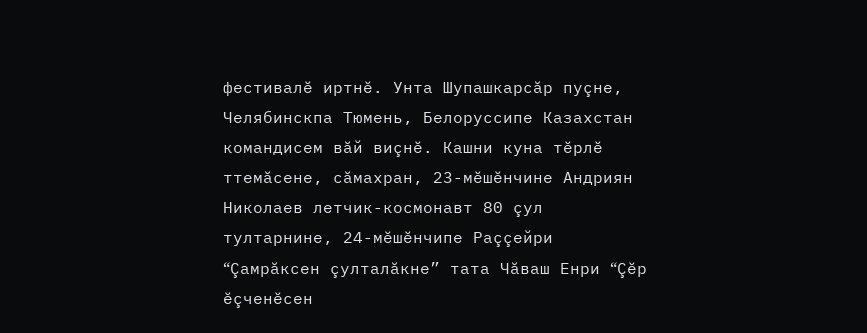фестивалĕ иртнĕ. Унта Шупашкарсăр пуçне, Челябинскпа Тюмень, Белоруссипе Казахстан командисем вăй виçнĕ. Кашни куна тĕрлĕ ттемăсене, сăмахран, 23-мĕшĕнчине Андриян Николаев летчик-космонавт 80 çул тултарнине, 24-мĕшĕнчипе Раççейри “Çамрăксен çулталăкне” тата Чăваш Енри “Çĕр ĕçченĕсен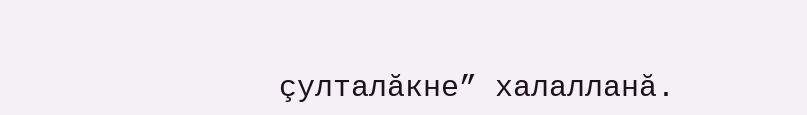çулталăкне” халалланă.